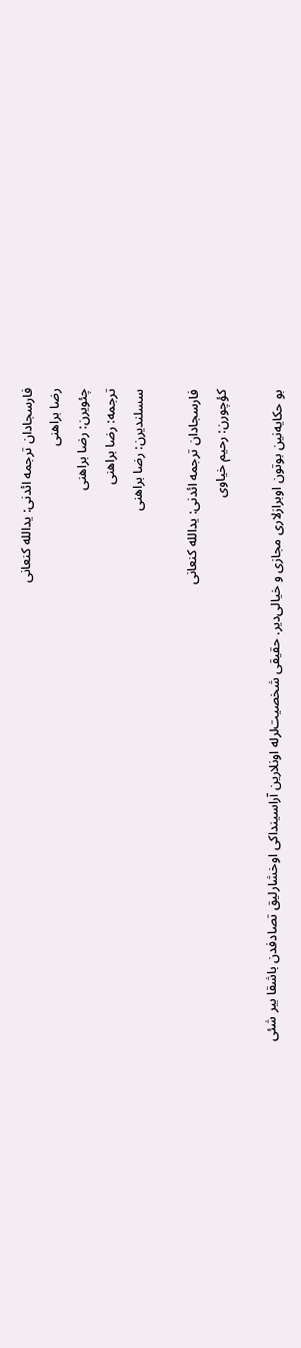فارسجادان ترجمه ائدنی: یدالله کنعانی
رضا براهنی
چئویرن: رضا براهنی
ترجمه: رضا براهنی
سسلندیرن: رضا براهنی

فارسجادان ترجمه ائدنی: یدالله کنعانی
کؤچورن: رحیم خیاوی

بو حکایه‌نین بوتون اوبرازلاری مجازی و خیالی‌دیر. حقیقی شخصیت‌لرله اونلارین آراسینداکی اوخشارلیق تصادفدن باشقا بیر شئی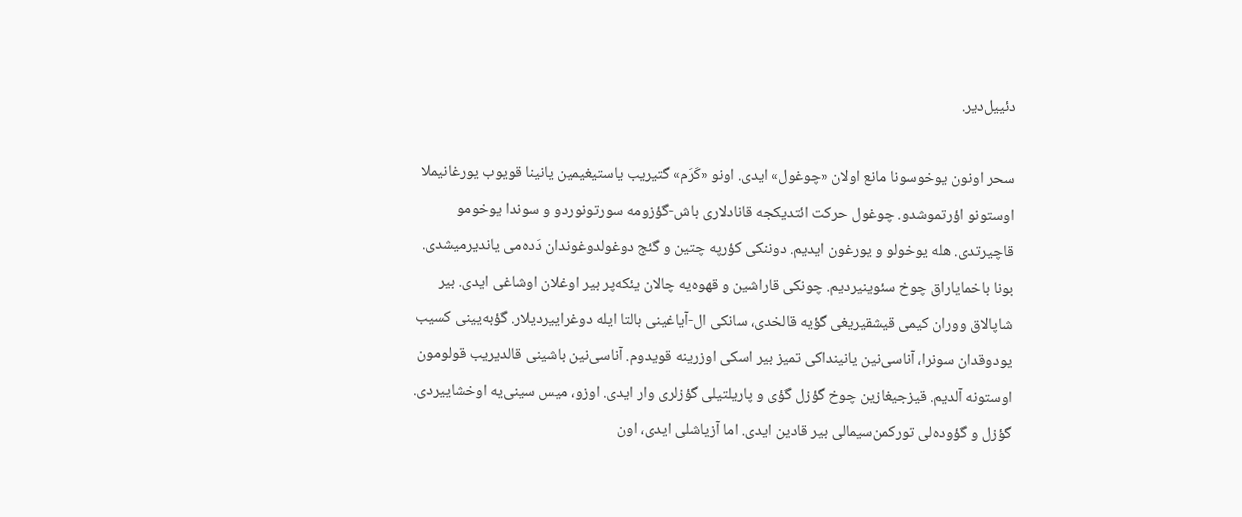دئییل‌دیر.

سحر اونون یوخوسونا مانع اولان «چوغول» ایدی. اونو «کَرَ‌م» گتیریب یاستیغیمین یانینا قویوب یورغانیملا اوستونو اؤرتموشدو. چوغول حرکت ائتدیکجه قانادلاری باش-گؤزومه سورتونوردو و سوندا یوخومو قاچیرتدی. هله یوخولو و یورغون ایدیم. دوننکی کؤرپه چتین و گئج دوغولدوغوندان دَده‌می یاندیرمیشدی. بونا باخمایاراق چوخ سئوینیردیم. چونکی قاراشین و قهوه‌یه چالان یئکه‌پر بیر اوغلان اوشاغی ایدی. بیر شاپالاق ووران کیمی قیشقیریغی گؤیه قالخدی، سانکی ال-آیاغینی بالتا ایله دوغراییردیلار. گؤبه‌یینی کسیب یودوقدان سونرا، آناسی‌نین یانینداکی تمیز بیر اسکی اوزرینه قویدوم. آناسی‌نین باشینی قالدیریب قولومون اوستونه آلدیم. قیزجیغازین چوخ گؤزل گؤی و پاریلتیلی گؤزلری وار ایدی. اوزو، میس سینی‌یه اوخشاییردی. گؤزل و گؤوده‌لی تورکمن‌سیمالی بیر قادین ایدی. اما آزیاشلی ایدی، اون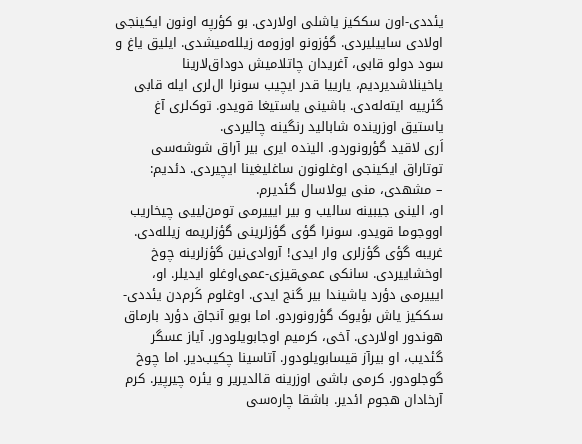یئددی-اون سککیز یاشلی اولاردی. بو کؤرپه اونون ایکینجی اولادی ساییلیردی. گؤزونو اوزومه زیلله‌میشدی. ایلیق یاغ و سود دولو قابی، آغریدان چاتلامیش دوداق‌لارینا یاخینلاشدیردیم، یارییا قدر ایچیب سونرا ال‌لری ایله قابی گئرییه ایته‌له‌دی. باشینی یاستیغا قویدو. توک‌لری آغ یاستیق اوزرینده شابالید رنگینه چالیردی.
اَری لاقید گؤرونوردو. الینده ایری بیر آراق شوشه‌سی توتاراق ایکینجی اوغلونون ساغلیغینا ایچیردی. دئدیم:
– مشهدی، منی یولاسال گئدیرم.
او، الینی جیبینه سالیب و بیر ایییرمی تومن‌لییی چیخاریب اووجوما قویدو. سونرا گؤی گؤزلرینی گؤزلریمه زیلله‌دی. غریبه گؤی گؤزلری وار ایدی! آروادی‌نین گؤزلرینه چوخ اوخشاییردی. سانکی عمی‌قیزی-عمی‌اوغلو ایدیلر. او، ایییرمی دؤرد یاشیندا بیر گنج ایدی. اوغلوم کَر‌م‌دن یئددی-سککیز یاش بؤیوک گؤرونوردو. اما بویو آنجاق دؤرد بارماق هوندور اولاردی. آخی، کر‌میم اوجابویلودور. آیاز عسگر گئدیب، او بیرآز قیسابویلودور. آتاسینا چکیب‌دیر. اما چوخ گوجلودور. کر‌می باشی اوزرینه قالدیریر و یئره چیرپیر. کر‌م آرخادان هجوم ائدیر. باشقا چاره‌سی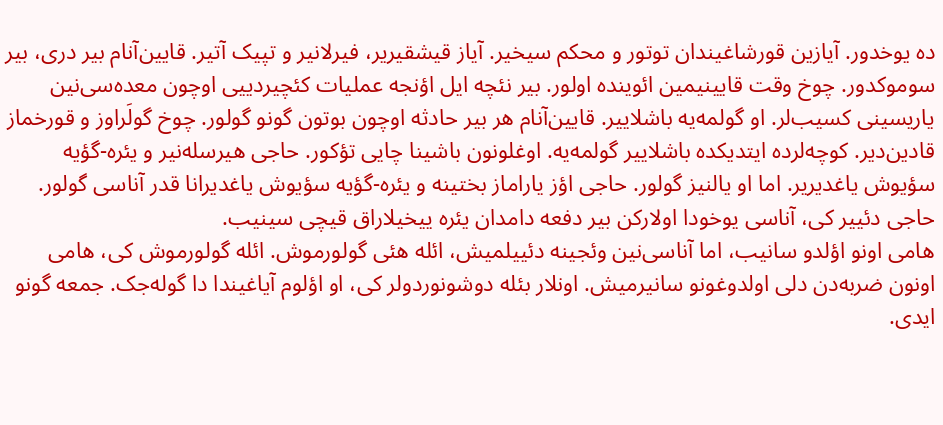ده یوخدور. آیازین قورشاغیندان توتور و محکم سیخیر. آیاز قیشقیریر، فیرلانیر و تپیک آتیر. قایین‌آنام بیر دری، بیر سوموکدور. چوخ وقت قایینیمین ائوینده اولور. بیر نئچه ایل اؤنجه عملیات کئچیردییی اوچون معده‌سی‌نین یاریسینی کسیب‌لر. او گولمه‌یه باشلاییر. قایین‌آنام هر بیر حادثه اوچون بوتون گونو گولور. چوخ گولَر‌اوز و قورخماز قادین‌دیر. کوچه‌لرده ایتدیکده باشلاییر گولمه‌یه. اوغلونون باشینا چایی تؤکور. حاجی هیرسله‌نیر و یئره-گؤیه سؤیوش یاغدیریر. اما او یالنیز گولور. حاجی اؤز یاراماز بختینه و یئره-گؤیه سؤیوش یاغدیرانا قدر آناسی گولور. حاجی دئییر کی، آناسی یوخودا اولارکن بیر دفعه دامدان یئره ییخیلاراق قیچی سینیب.
هامی اونو اؤلدو سانیب، اما آناسی‌نین وئجینه دئییلمیش، ائله هئی گولورموش. ائله گولورموش کی، هامی اونون ضربه‌دن دلی اولدوغونو سانیرمیش. اونلار بئله دوشونوردولر کی، او اؤلوم آیاغیندا دا گوله‌جک. جمعه گونو ایدی.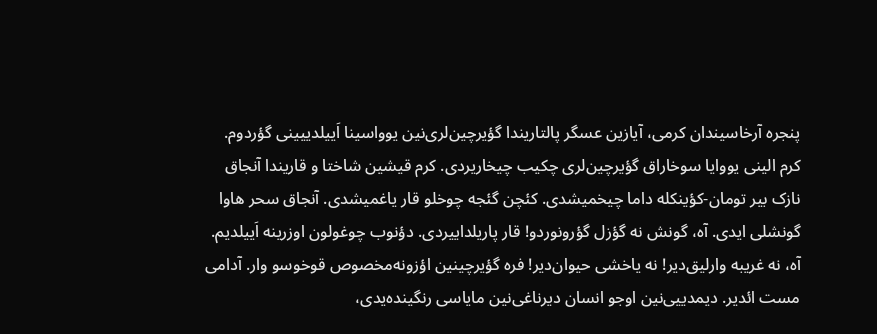پنجره آرخاسیندان کرمی، آیازین عسگر پالتاریندا گؤیرچین‌لری‌نین یوواسینا اَییلدییینی گؤردوم. کرم الینی یووایا سوخاراق گؤیرچین‌لری چکیب چیخاریردی. کر‌م قیشین شاختا و قاریندا آنجاق نازک بیر تومان-کؤینکله داما چیخمیشدی. کئچن گئجه چوخلو قار یاغمیشدی. آنجاق سحر هاوا گونشلی ایدی. آه، گونش نه گؤزل گؤرونوردو! قار پاریلداییردی. دؤنوب چوغولون اوزرینه اَییلدیم. آه، نه غریبه وارلیق‌دیر! نه یاخشی حیوان‌دیر! فره گؤیرچینین اؤزونه‌مخصوص قوخوسو وار. آدامی مست ائدیر. دیمدییی‌نین اوجو انسان دیرناغی‌نین مایاسی رنگینده‌یدی،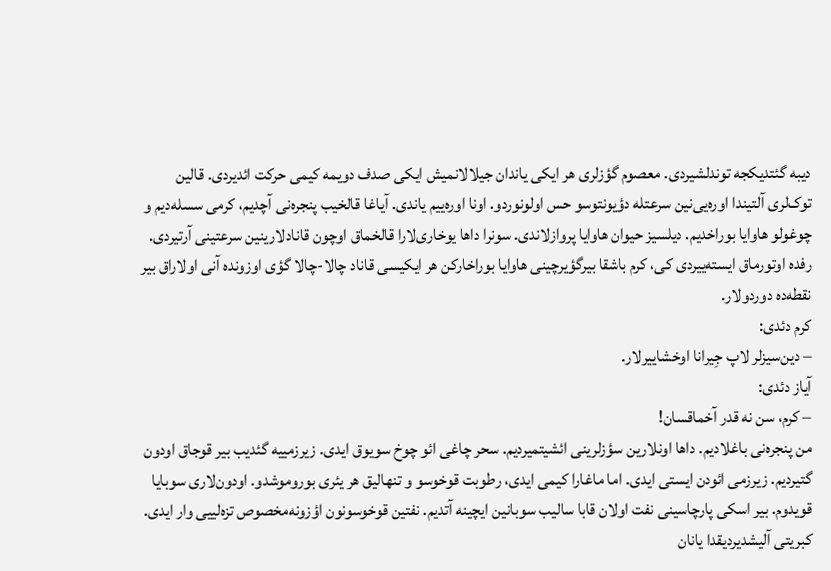دیبه گئتدیکجه توندلشیردی. معصوم گؤزلری هر ایکی یاندان جیلالانمیش ایکی صدف دویمه کیمی حرکت ائدیردی. قالین توک‌لری آلتیندا اوره‌یی‌نین سرعتله دؤیونتوسو حس اولونوردو. اونا اوره‌ییم یاندی. آیاغا قالخیب پنجره‌نی آچدیم، کر‌می سسله‌دیم و چوغولو هاوایا بوراخدیم. دیلسیز حیوان هاوایا پروازلاندی. سونرا داها یوخاری‌لارا قالخماق اوچون قانادلارینین سرعتینی آرتیردی. رفده اوتورماق ایسته‌ییردی کی، کر‌م باشقا بیرگؤیرچینی هاوایا بوراخارکن هر ایکیسی قاناد چالا-چالا گؤی اوزونده آنی اولاراق بیر نقطه‌ده دوردولار.
کرم دئدی:
– دین‌سیزلر لاپ جِیرانا اوخشاییرلار.
آیاز دئدی:
– کر‌م، سن نه قدر آخماقسان!
من پنجره‌نی باغلادیم. داها اونلارین سؤزلرینی ائشیتمیردیم. سحر چاغی ائو چوخ سویوق ایدی. زیرزمییه گئدیب بیر قوجاق اودون گتیردیم. زیرزمی ائودن ایستی ایدی. اما ماغارا کیمی ایدی، رطوبت قوخوسو و تنهالیق هر یئری بوروموشدو. اودون‌لاری سوبایا قویدوم. بیر اسکی پارچاسینی نفت اولان قابا سالیب سوبانین ایچینه آتدیم. نفتین قوخوسونون اؤزونه‌مخصوص تزه‌لییی وار ایدی. کبریتی آلیشدیردیقدا یانان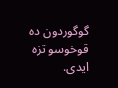گوگوردون ده قوخوسو تزه ایدی.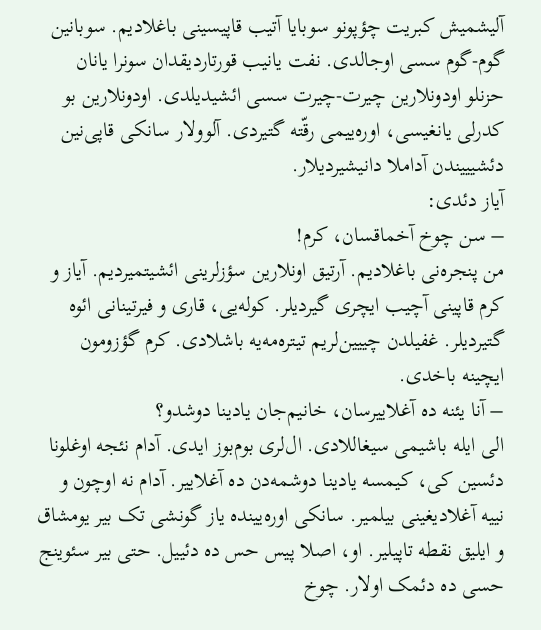آلیشمیش کبریت چؤپونو سوبایا آتیب قاپیسینی باغلادیم. سوبانین گوم-گوم سسی اوجالدی. نفت یانیب قورتاردیقدان سونرا یانان حزنلو اودونلارین چیرت-چیرت سسی ائشیدیلدی. اودونلارین بو کدرلی یانغیسی، اوره‌ییمی رقّته گتیردی. آلوولار سانکی قاپی‌نین دئشیییندن آداملا دانیشیردیلار.
آیاز دئدی:
– سن چوخ آخماقسان، کر‌م!
من پنجره‌نی باغلادیم. آرتیق اونلارین سؤزلرینی ائشیتمیردیم. آیاز و کر‌م قاپینی آچیب ایچری گیردیلر. کوله‌یی، قاری و فیرتینانی ائوه گتیردیلر. غفیلدن چییین‌لریم تیتره‌مه‌یه باشلادی. کر‌م گؤزومون ایچینه باخدی.
– آنا یئنه ده آغلاییرسان، خانیم‌جان یادینا دوشدو؟
الی ایله باشیمی سیغاللادی. ال‌لری بوم‌بوز ایدی. آدام نئجه اوغلونا دئسین کی، کیمسه یادینا دوشمه‌دن ده آغلاییر. آدام نه اوچون و نییه آغلادیغینی بیلمیر. سانکی اوره‌یینده یاز گونشی تک بیر یومشاق و ایلیق نقطه تاپیلیر. او، اصلا پیس حس ده دئییل. حتی بیر سئوینج حسی ده دئمک اولار. چوخ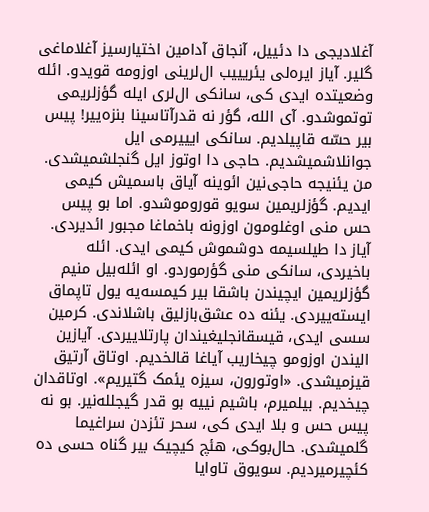آغلادیجی دا دئییل، آنجاق آدامین اختیارسیز آغلاماغی گلیر. آیاز ایره‌‌لی یئریییب ال‌لرینی اوزومه قویدو. ائله وضعیتده ایدی کی، سانکی ال‌لری ایله گؤزلریمی توتموشدو. آی الله، گؤر نه قدرآتاسینا بنزه‌ییر! پیس بیر حسّه قاپیلدیم. سانکی ایییرمی ایل جوانلاشمیشدیم. حاجی دا اوتوز ایل گنجلشمیشدی. من یئنیجه حاجی‌نین ائوینه آیاق باسمیش کیمی ایدیم. گؤزلریمین سویو قوروموشدو. اما بو پیس حس منی اوغلومون اوزونه باخماغا مجبور ائدیردی. آیاز دا طیلسیمه دوشموش کیمی ایدی. ائله باخیردی، سانکی منی گؤرموردو. او ائله‌‌بیل منیم گؤزلریمین ایچیندن باشقا بیر کیمسه‌یه یول تاپماق ایسته‌ییردی. یئنه ده عشق‌بازلیق باشلاندی. کر‌مین سسی ایدی، قیسقانجلیغیندان پارتلاییردی. آیازین الیندن اوزومو چیخاریب آیاغا قالخدیم. اوتاق آرتیق قیزمیشدی. «اوتورون، سیزه یئمک گتیریم». اوتاقدان چیخدیم. بیلمیرم، باشیم نییه بو قدر گیجلله‌نیر. بو نه پیس حس و بلا ایدی کی، سحر تئزدن سراغیما گلمیشدی. حال‌بوکی، هئچ کیچیک بیر گناه حسی ده کئچیرمیردیم. سویوق تاوایا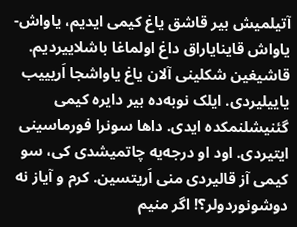آتیلمیش بیر قاشق یاغ کیمی ایدیم، یاواش-یاواش قاینایاراق داغ اولماغا باشلاییردیم. قاشیغین شکلینی آلان یاغ یاواشجا اَریییب یاییلیردی. ایلک نوبه‌ده بیر دایره کیمی گئنیشلنمکده ایدی. داها سونرا فورماسینی ایتیردی. اود او درجه‌یه چاتمیشدی کی، سو کیمی آز قالیردی منی اَریتسین. کر‌م و آیاز نه دوشونوردولر؟! اگر منیم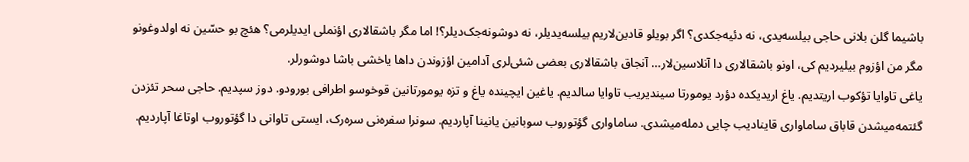باشیما گلن بلانی حاجی بیلسه‌یدی، نه دئیه‌‌جکدی؟ اگر بویلو قادین‌لاریم بیلسه‌یدیلر، نه دوشونه‌جک‌دیلر؟! اما مگر باشقالاری اؤنملی ایدیلرمی؟ هئچ بو حسّین نه اولدوغونو مگر من اؤزوم بیلیردیم کی، اونو باشقالاری دا آنلاسین‌لار… آنجاق باشقالاری بعضی شئی‌لری آدامین اؤزوندن داها یاخشی باشا دوشورلر.
یاغی تاوایا تؤکوب اریتدیم. یاغ اریدیکده دؤرد یومورتا سیندیریب تاوایا سالدیم. یاغین ایچینده یاغ و تزه یومورتانین قوخوسو اطرافی بورودو. دوز سپدیم. حاجی سحر تئزدن گئتمه‌میشدن قاباق ساماواری قاینادیب چایی دمله‌میشدی. ساماواری گؤتوروب سوبانین یانینا آپاردیم. سونرا سفره‌نی سره‌رک، ایستی تاوانی دا گؤتوروب اوتاغا آپاردیم.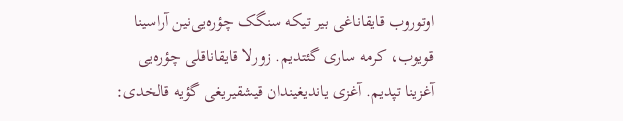اوتوروب قایقاناغی بیر تیکه سنگک چؤره‌یی‌نین آراسینا قویوب، کر‌مه ساری گئتدیم. زورلا قایقاناقلی چؤره‌یی آغزینا تپدیم. آغزی یاندیغیندان قیشقیریغی گؤیه قالخدی: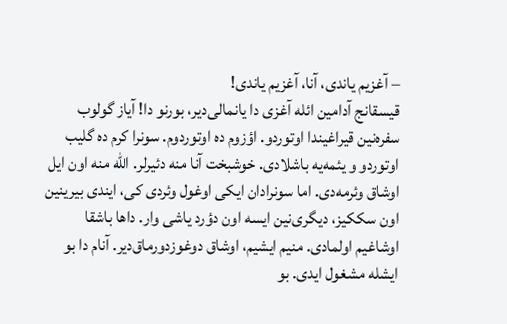– آغزیم یاندی، آنا، آغزیم یاندی!
قیسقانج آدامین ائله آغزی دا یانمالی‌دیر، بورنو دا! آیاز گولوب سفره‌نین قیراغیندا اوتوردو. اؤزوم ده اوتوردوم. سونرا کر‌م ده گلیب اوتوردو و یئمه‌یه باشلادی. خوشبخت آنا منه دئیرلر. الله منه اون ایل اوشاق وئرمه‌دی. اما سونرادان ایکی اوغول وئردی کی، ایندی بیرینین اون سککیز، دیگری‌نین ایسه اون دؤرد یاشی وار. داها باشقا اوشاغیم اولمادی. منیم ایشیم، اوشاق دوغوزدورماق‌دیر. آنام دا بو ایشله مشغول ایدی. بو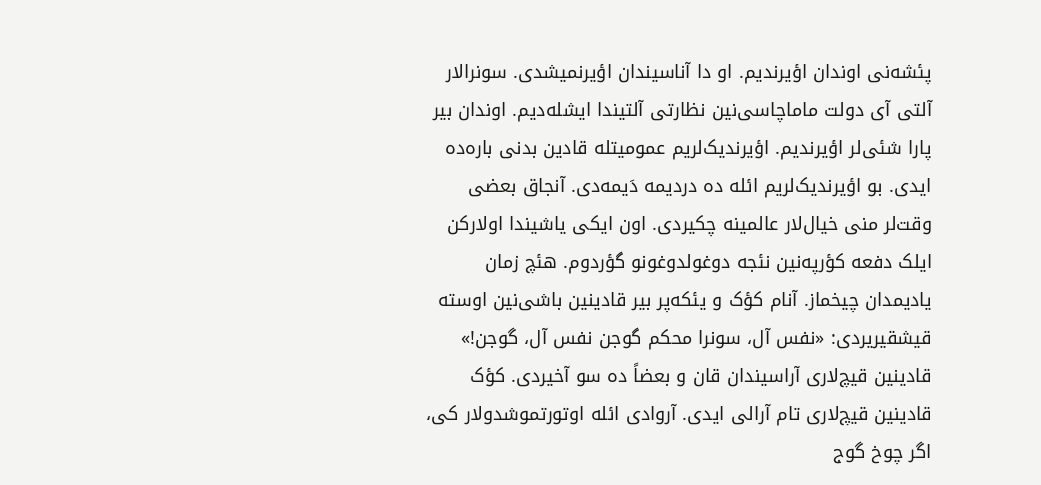پئشه‌نی اوندان اؤیرندیم. او دا آناسیندان اؤیرنمیشدی. سونرالار آلتی آی دولت ماماچاسی‌نین نظارتی آلتیندا ایشله‌دیم. اوندان بیر پارا شئی‌لر اؤیرندیم. اؤیرندیک‌لریم عمومیتله قادین بد‌نی باره‌ده ایدی. بو اؤیرندیک‌لریم ائله ده دردیمه دَیمه‌دی. آنجاق بعضی وقت‌لر منی خیال‌لار عالمینه چکیردی. اون ایکی یاشیندا اولارکن ایلک دفعه کؤرپه‌نین نئجه دوغولدوغونو گؤردوم. هئچ زمان یادیمدان چیخماز. آنام کؤک و یئکه‌پر بیر قادینین باشی‌نین اوسته قیشقیریردی: «نفس آل، سونرا محکم گوجن نفس آل، گوجن!» قادینین قیچ‌لاری آراسیندان قان و بعضاً ده سو آخیردی. کؤک قادینین قیچ‌لاری تام آرالی ایدی. آروادی ائله اوتورتموشدولار کی، اگر چوخ گوج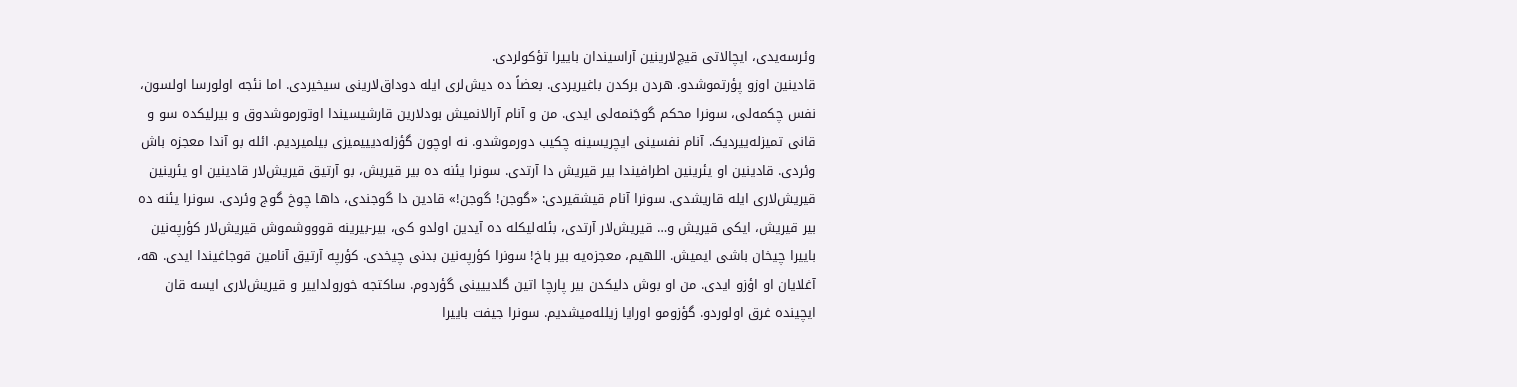وئرسه‌یدی، ایچالاتی قیچ‌لارینین آراسیندان باییرا تؤکولردی.
قادینین اوزو پؤرتموشدو. هردن برکدن باغیریردی. بعضاً ده دیش‌لری ایله دوداق‌لارینی سیخیردی. اما نئجه اولورسا اولسون، نفس چکمه‌لی، سونرا محکم گوجَنمه‌لی ایدی. من و آنام آرالانمیش بودلارین قارشیسیندا اوتورموشدوق و بیرلیکده سو و قانی تمیزله‌ییردیک. آنام نفسینی ایچریسینه چکیب دورموشدو. نه اوچون گؤزله‌دیییمیزی بیلمیردیم. ائله بو آندا معجزه باش وئردی. قادینین او یئرینین اطرافیندا بیر قیریش دا آرتدی. سونرا یئنه ده بیر قیریش، بو آرتیق قیریش‌لار قادینین او یئرینین قیریش‌لاری ایله قاریشدی. سونرا آنام قیشقیردی: «گوجن! گوجن!» قادین دا گوجندی، داها چوخ گوج وئردی. سونرا یئنه ده بیر قیریش، ایکی قیریش و… قیریش‌لار آرتدی، بئله‌لیکله ده آیدین اولدو کی، بیر-بیرینه قوووشموش قیریش‌لار کؤرپه‌نین باییرا چیخان باشی ایمیش. اللهیم، معجزه‌یه بیر باخ! سونرا کؤرپه‌نین بد‌نی چیخدی. کؤرپه آرتیق آنامین قوجاغیندا ایدی. هه، آغلایان او اؤزو ایدی. من او بوش دلیکدن بیر پارچا اتین گلدییینی گؤردوم. ساکتجه خورولداییر و قیریش‌لاری ایسه قان ایچینده غرق اولوردو. گؤزومو اورایا زیلله‌میشدیم. سونرا جیفت باییرا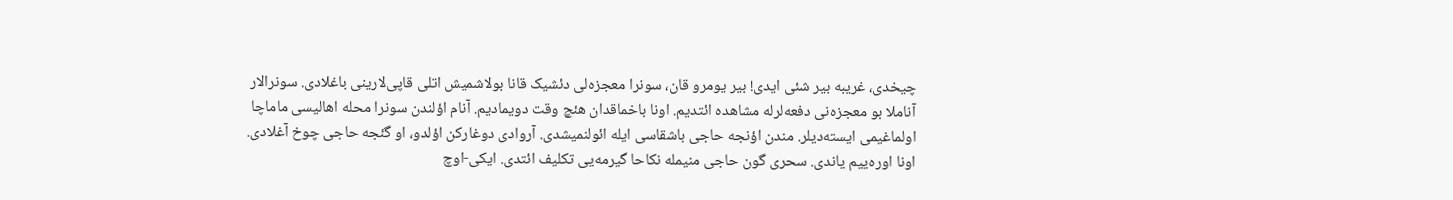چیخدی، غریبه بیر شئی ایدی! بیر یومرو قان، سونرا معجزه‌لی دئشیک قانا بولاشمیش اتلی قاپی‌لارینی باغلادی. سونرالار آناملا بو معجزه‌نی دفعه‌لرله مشاهده ائتدیم. اونا باخماقدان هئچ وقت دویمادیم. آنام اؤلندن سونرا محله اهالیسی ماماچا اولماغیمی ایسته‌دیلر. مندن اؤنجه حاجی باشقاسی ایله ائولنمیشدی. آروادی دوغارکن اؤلدو، او گئجه حاجی چوخ آغلادی. اونا اوره‌ییم یاندی. سحری گون حاجی منیمله نکاحا گیرمه‌یی تکلیف ائتدی. ایکی-اوچ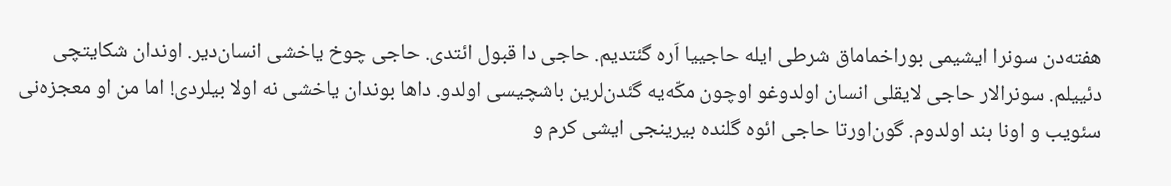هفته‌دن سونرا ایشیمی بوراخماماق شرطی ایله حاجییا اَره گئتدیم. حاجی دا قبول ائتدی. حاجی چوخ یاخشی انسان‌دیر. اوندان شکایتچی دئییلم. سونرالار حاجی لایقلی انسان اولدوغو اوچون مکّه‌یه گئدن‌لرین باشچیسی اولدو. داها بوندان یاخشی نه اولا بیلردی! اما من او معجزه‌نی سئویب و اونا بند اولدوم. گون‌اورتا حاجی ائوه گلنده بیرینجی ایشی کر‌م و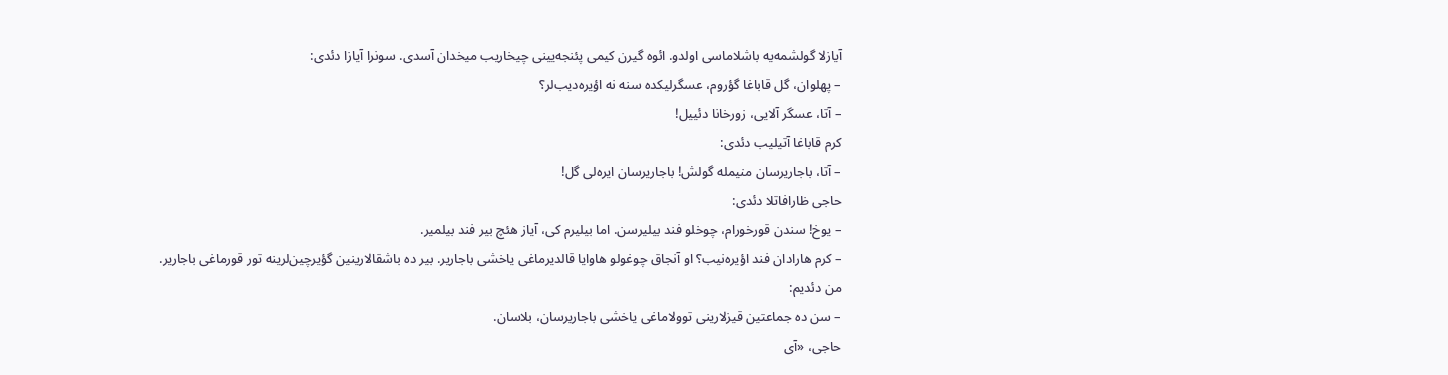آیازلا گولشمه‌یه باشلاماسی اولدو. ائوه گیر‌ن کیمی پئنجه‌یینی چیخاریب میخدان آسدی. سونرا آیازا دئدی:
– پهلوان، گل قاباغا گؤروم، عسگرلیکده سنه نه اؤیره‌دیب‌لر؟
– آتا، عسگر آلایی، زورخانا دئییل!
کر‌م قاباغا آتیلیب دئدی:
– آتا، باجاریرسان منیمله گولش! باجاریرسان ایر‌ه‌لی گل!
حاجی ظارافاتلا دئدی:
– یوخ! سندن قورخورام، چوخلو فند بیلیرسن. اما بیلیرم کی، آیاز هئچ بیر فند بیلمیر.
– کر‌م هارادان فند اؤیره‌نیب؟ او آنجاق چوغولو هاوایا قالدیرماغی یاخشی باجاریر. بیر ده باشقالارینین گؤیرچین‌لرینه تور قورماغی باجاریر.
من دئدیم:
– سن ده جماعتین قیزلارینی توولاماغی یاخشی باجاریرسان، بلاسان.
حاجی، «آی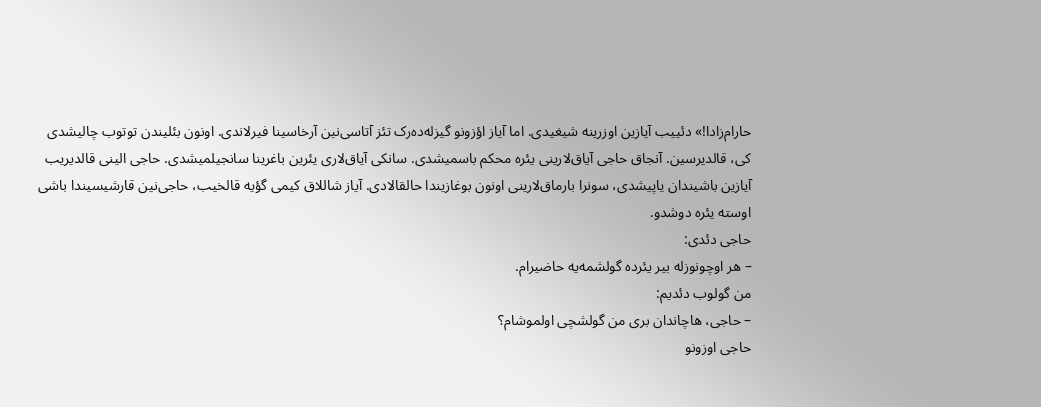حارام‌زادا!» دئییب آیازین اوزرینه شیغیدی. اما آیاز اؤزونو گیزله‌ده‌رک تئز آتاسی‌نین آرخاسینا فیرلاندی. اونون بئلیندن توتوب چالیشدی کی، قالدیرسین. آنجاق حاجی آیاق‌لارینی یئره محکم باسمیشدی. سانکی آیاق‌لاری یئرین باغرینا سانجیلمیشدی. حاجی الینی قالدیریب آیازین باشیندان یاپیشدی، سونرا بارماق‌لارینی اونون بوغازیندا حالقالادی. آیاز شاللاق کیمی گؤیه قالخیب، حاجی‌نین قارشیسیندا باشی اوسته یئره دوشدو.
حاجی دئدی:
– هر اوچونوزله بیر یئرده گولشمه‌یه حاضیرام.
من گولوب دئدیم:
– حاجی، هاچاندان بری من گولشچی اولموشام؟
حاجی اوزونو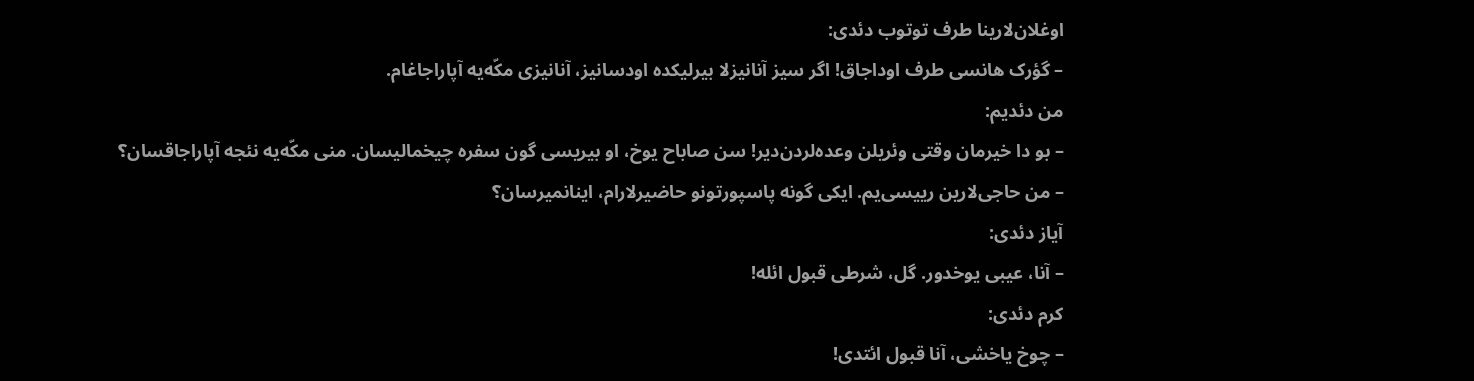اوغلان‌لارینا طرف توتوب دئدی:
– گؤرک هانسی طرف اوداجاق! اگر سیز آنانیزلا بیرلیکده اودسانیز، آنانیزی مکّه‌یه آپاراجاغام.
من دئدیم:
– بو دا خیرمان وقتی وئریلن وعده‌لردن‌دیر! سن صاباح یوخ، او بیریسی گون سفره چیخمالیسان. منی مکّه‌یه نئجه آپاراجاقسان؟
– من حاجی‌لارین رییسی‌یم. ایکی گونه پاسپورتونو حاضیرلارام، اینانمیرسان؟
آیاز دئدی:
– آنا، عیبی یوخدور. گل، شرطی قبول ائله!
کر‌م دئدی:
– چوخ یاخشی، آنا قبول ائتدی!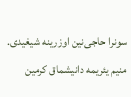سونرا حاجی‌نین اوزرینه شیغیدی. منیم یئریمه دانیشماق کر‌مین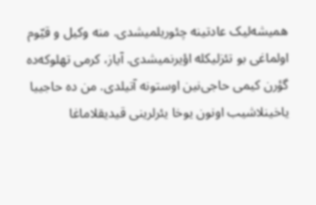همیشه‌لیک عادتینه چئوریلمیشدی. منه وکیل و قیّوم اولماغی بو تئزلیکله اؤیرنمیشدی. آیاز، کر‌می تهلوکه‌ده گؤر‌ن کیمی حاجی‌نین اوستونه آتیلدی. من ده حاجییا یاخینلاشیب اونون یوخا یئرلرینی قیدیقلاماغا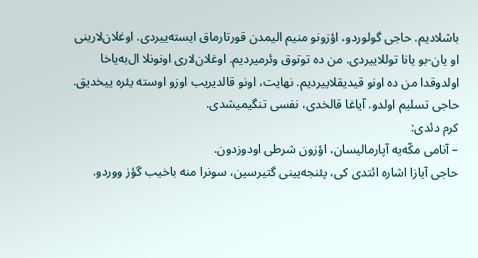باشلادیم. حاجی گولوردو، اؤزونو منیم الیمدن قورتارماق ایسته‌ییردی. اوغلان‌لارینی او یان-بو یانا توللاییردی. من ده توتوق وئرمیردیم. اوغلان‌لاری اونونلا ال‌به‌یاخا اولدوقدا من ده اونو قیدیقلاییردیم. نهایت، اونو قالدیریب اوزو اوسته یئره ییخدیق. حاجی تسلیم اولدو. آیاغا قالخدی، نفسی تنگیمیشدی.
کر‌م دئدی:
– آنامی مکّه‌یه آپارمالیسان، اؤزون شرطی اودوزدون.
حاجی آیازا اشاره ائتدی کی، پئنجه‌یینی گتیرسین، سونرا منه باخیب گؤز ووردو.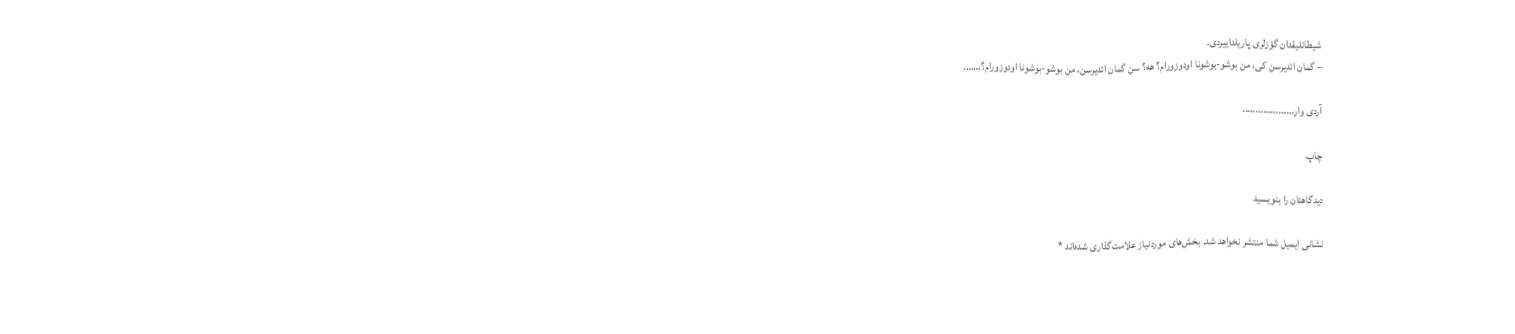شیطانلیقدان گؤزلری پاریلداییردی.
– گمان ائدیرسن کی، من بوشو-بوشونا اودوزورام؟ هه؟ سن گمان ائدیرسن، من بوشو-بوشونا اودوزورام؟…….

آردی وار………………..

چاپ

دیدگاهتان را بنویسید

نشانی ایمیل شما منتشر نخواهد شد. بخش‌های موردنیاز علامت‌گذاری شده‌اند *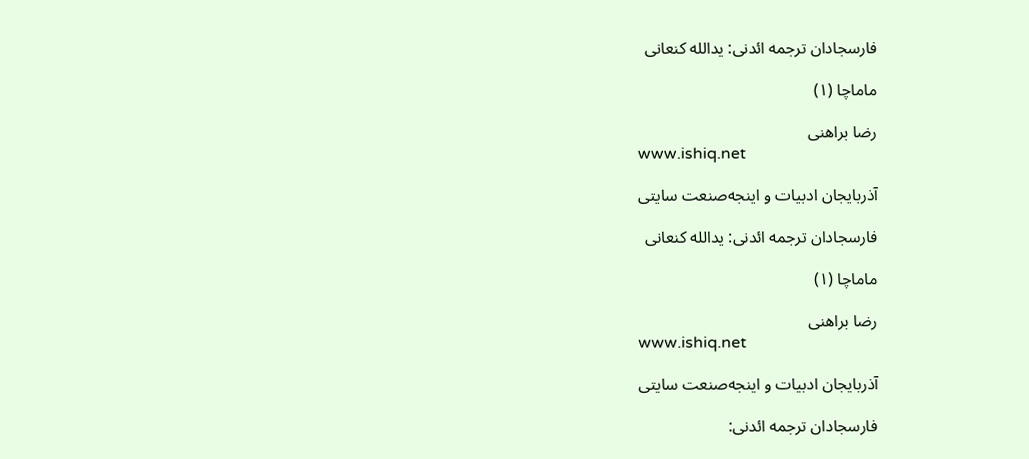فارسجادان ترجمه ائدنی: یدالله کنعانی

ماماچا (۱)

رضا براهنی
www.ishiq.net

آذربایجان ادبیات و اینجه‌صنعت سایتی

فارسجادان ترجمه ائدنی: یدالله کنعانی

ماماچا (۱)

رضا براهنی
www.ishiq.net

آذربایجان ادبیات و اینجه‌صنعت سایتی

فارسجادان ترجمه ائدنی: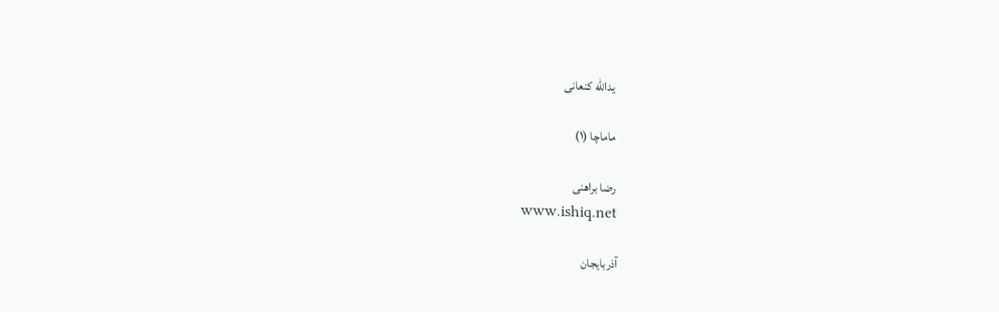یدالله کنعانی

ماماچا (۱)

رضا براهنی
www.ishiq.net

آذربایجان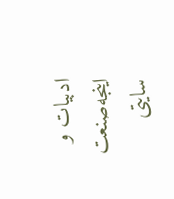ادبیات و اینجه‌صنعت سایتی